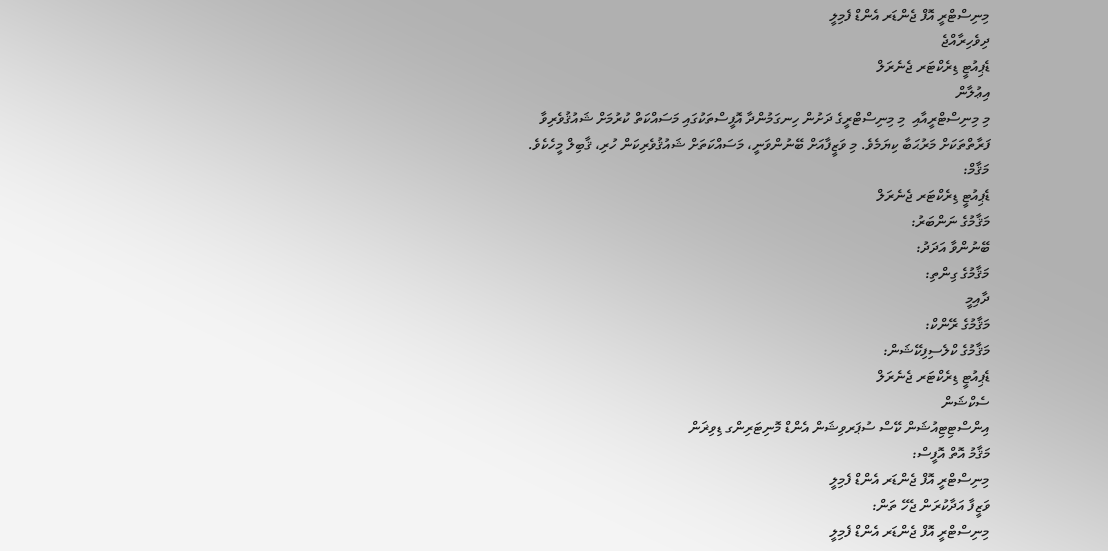މިނިސްޓްރީ އޮފް ޖެންޑަރ އެންޑް ފެމިލީ
ދިވެހިރާއްޖެ
ޑެޕިއުޓީ ޑިރެކްޓަރ ޖެނެރަލް
އިޢުލާން
މި މިނިސްޓްރީއާއި  މި މިނިސްޓްރީގެ ދަށުން ހިނގަމުންދާ އޮފީސްތަކުގައި މަސައްކަތް ކުރުމަށް ޝައުޤުވެރިވާ ފަރާތްތަކަށް މަރުޙަބާ ކިޔަމެވެ. މި ވަޒީފާއަށް ބޭނުންވަނީ، މަސައްކަތަށް ޝައުޤުވެރިކަން ހުރި، ޤާބިލް މީހެކެވެ.
މަޤާމް:
ޑެޕިއުޓީ ޑިރެކްޓަރ ޖެނެރަލް
މަޤާމުގެ ނަންބަރު:
ބޭނުންވާ އަދަދު:
މަޤާމުގެ ގިންތި:
ދާއިމީ
މަޤާމުގެ ރޭންކް:
މަޤާމުގެ ކްލެސިފިކޭޝަން:
ޑެޕިއުޓީ ޑިރެކްޓަރ ޖެނެރަލް
ސެކްޝަން
އިންސްޓިޓިއުޝަން ކޭސް ސުޕަރވިޝަން އެންޑް މޮނިޓަރިންގ ޑިވިޜަން
މަޤާމު އޮތް އޮފީސް:
މިނިސްޓްރީ އޮފް ޖެންޑަރ އެންޑް ފެމިލީ
ވަޒީފާ އަދާކުރަން ޖެހޭ ތަން:
މިނިސްޓްރީ އޮފް ޖެންޑަރ އެންޑް ފެމިލީ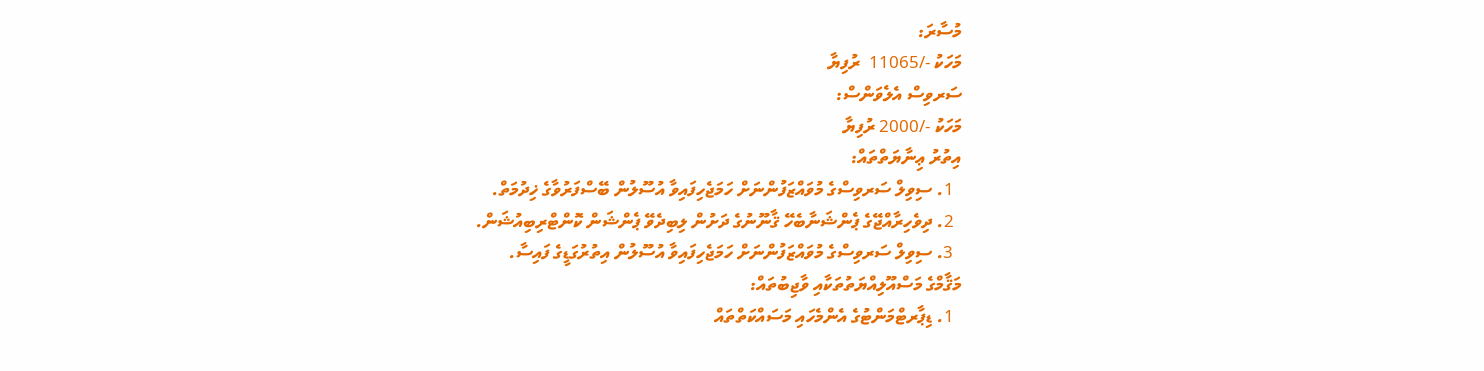މުސާރަ:
މަހަކު -/11065  ރުފިޔާ
ސަރވިސް އެލެވަންސް:
މަހަކު -/2000 ރުފިޔާ
އިތުރު ޢިނާޔަތްތައް:
  1. ސިވިލް ސަރވިސްގެ މުވައްޒަފުންނަށް ހަމަޖެހިފައިވާ އުސޫލުން ބޭސްފަރުވާގެ ޚިދުމަތް.
  2. ދިވެހިރާއްޖޭގެ ޕެންޝަނާބެހޭ ޤާނޫނުގެ ދަށުން ލިބިދެވޭ ޕެންޝަން ކޮންޓްރިބިއުޝަން.
  3. ސިވިލް ސަރވިސްގެ މުވައްޒަފުންނަށް ހަމަޖެހިފައިވާ އުސޫލުން އިތުރުގަޑީގެ ފައިސާ.
މަޤާމްގެ މަސްއޫލިއްޔަތުތަކާއި ވާޖިބުތައް:
  1. ޑިޕާރޓްމަންޓުގެ އެންމެހައި މަސައްކަތްތައް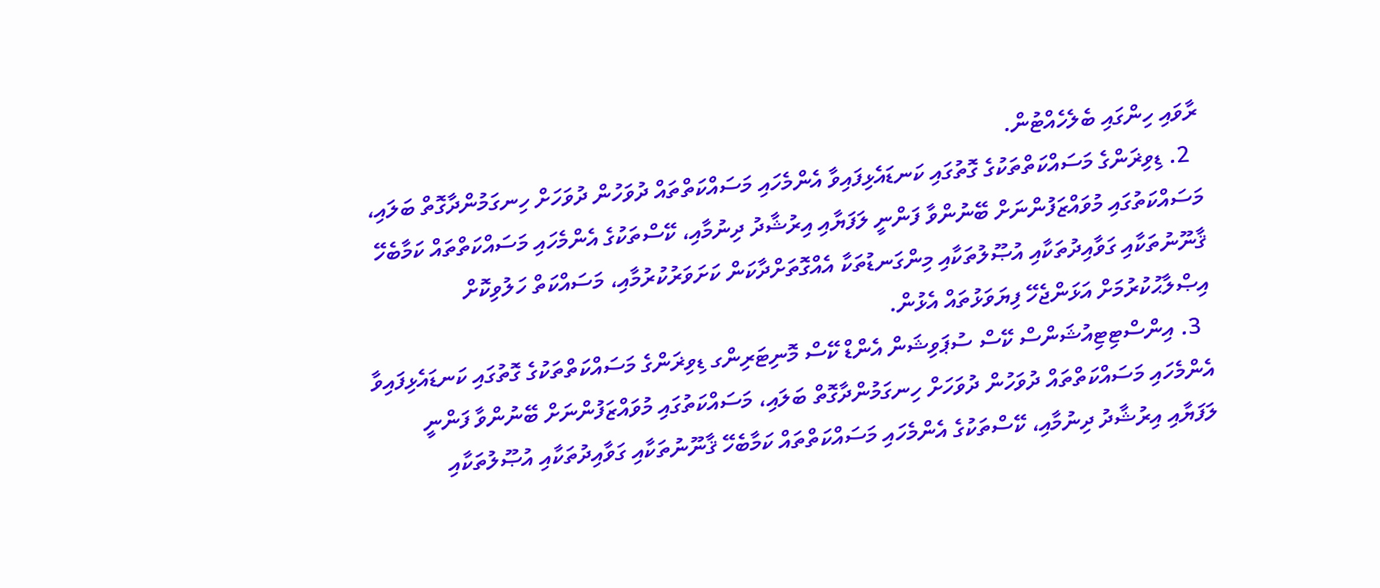ރާވައި ހިންގައި ބެލެހެއްޓުން.
  2. ޑިވިޜަންގެ މަސައްކަތްތަކުގެ ގޮތުގައި ކަނޑައެޅިފައިވާ އެންމެހައި މަސައްކަތްތައް ދުވަހުން ދުވަހަށް ހިނގަމުންދާގޮތް ބަލައި، މަސައްކަތުގައި މުވައްޒަފުންނަށް ބޭނުންވާ ފަންނީ ލަފަޔާއި އިރުޝާދު ދިނުމާއި، ކޭސްތަކުގެ އެންމެހައި މަސައްކަތްތައް ކަމާބެހޭ ޤާނޫނުތަކާއި ގަވާއިދުތަކާއި އުޞޫލުތަކާއި މިންގަނޑުތަކާ އެއްގޮތަށްދާކަން ކަށަވަރުކުރުމާއި، މަސައްކަތް ހަލުވިކޮށް އިޞްލާޙުކުރުމަށް އަޅަންޖެހޭ ފިޔަވަޅުތައް އެޅުން.
  3. އިންސްޓިޓިއުޝަންސް ކޭސް ސުޕަވިޝަން އެންޑް ކޭސް މޮނިޓަރިންގ ޑިވިޜަންގެ މަސައްކަތްތަކުގެ ގޮތުގައި ކަނޑައެޅިފައިވާ އެންމެހައި މަސައްކަތްތައް ދުވަހުން ދުވަހަށް ހިނގަމުންދާގޮތް ބަލައި، މަސައްކަތުގައި މުވައްޒަފުންނަށް ބޭނުންވާ ފަންނީ ލަފަޔާއި އިރުޝާދު ދިނުމާއި، ކޭސްތަކުގެ އެންމެހައި މަސައްކަތްތައް ކަމާބެހޭ ޤާނޫނުތަކާއި ގަވާއިދުތަކާއި އުޞޫލުތަކާއި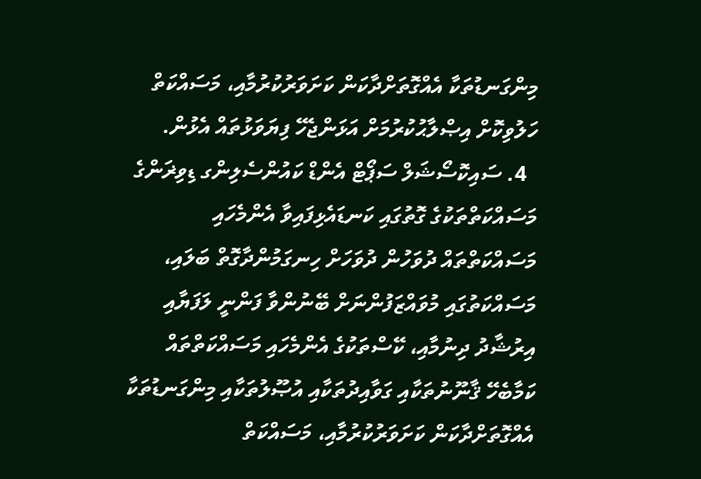މިންގަނޑުތަކާ އެއްގޮތަށްދާކަން ކަށަވަރުކުރުމާއި، މަސައްކަތް ހަލުވިކޮށް އިޞްލާޙުކުރުމަށް އަޅަންޖެހޭ ފިޔަވަޅުތައް އެޅުން.
  4. ސައިކޮސޯޝަލް ސަޕޯޓް އެންޑް ކައުންސެލިންގ ޑިވިޜަންގެ މަސައްކަތްތަކުގެ ގޮތުގައި ކަނޑައެޅިފައިވާ އެންމެހައި މަސައްކަތްތައް ދުވަހުން ދުވަހަށް ހިނގަމުންދާގޮތް ބަލައި، މަސައްކަތުގައި މުވައްޒަފުންނަށް ބޭނުންވާ ފަންނީ ލަފަޔާއި އިރުޝާދު ދިނުމާއި، ކޭސްތަކުގެ އެންމެހައި މަސައްކަތްތައް ކަމާބެހޭ ޤާނޫނުތަކާއި ގަވާއިދުތަކާއި އުޞޫލުތަކާއި މިންގަނޑުތަކާ އެއްގޮތަށްދާކަން ކަށަވަރުކުރުމާއި، މަސައްކަތް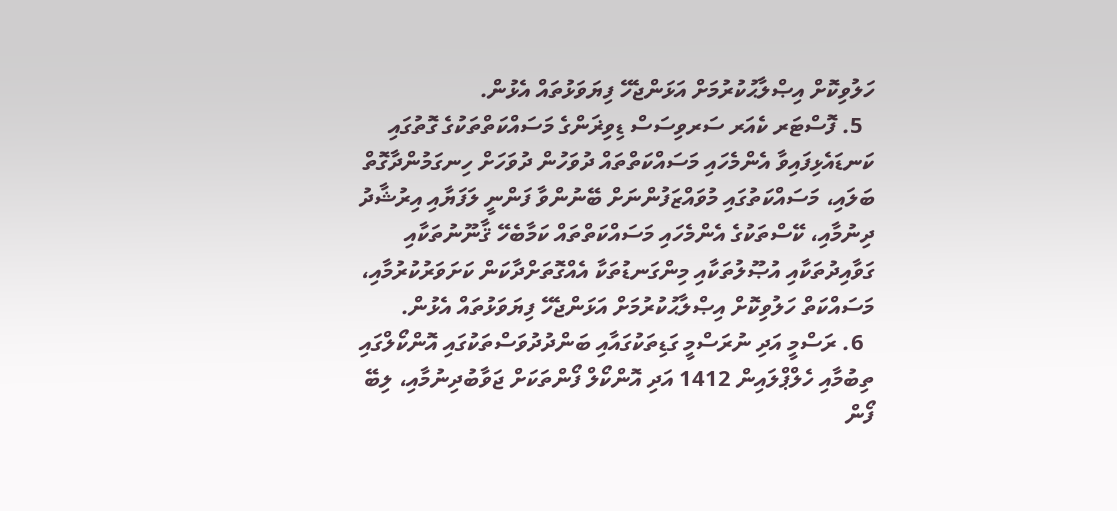ހަލުވިކޮށް އިޞްލާޙުކުރުމަށް އަޅަންޖެހޭ ފިޔަވަޅުތައް އެޅުން.
  5. ފޮސްޓަރ ކެއަރ ސަރވިސަސް ޑިވިޜަންގެ މަސައްކަތްތަކުގެ ގޮތުގައި ކަނޑައެޅިފައިވާ އެންމެހައި މަސައްކަތްތައް ދުވަހުން ދުވަހަށް ހިނގަމުންދާގޮތް ބަލައި، މަސައްކަތުގައި މުވައްޒަފުންނަށް ބޭނުންވާ ފަންނީ ލަފަޔާއި އިރުޝާދު ދިނުމާއި، ކޭސްތަކުގެ އެންމެހައި މަސައްކަތްތައް ކަމާބެހޭ ޤާނޫނުތަކާއި ގަވާއިދުތަކާއި އުޞޫލުތަކާއި މިންގަނޑުތަކާ އެއްގޮތަށްދާކަން ކަށަވަރުކުރުމާއި، މަސައްކަތް ހަލުވިކޮށް އިޞްލާޙުކުރުމަށް އަޅަންޖެހޭ ފިޔަވަޅުތައް އެޅުން.
  6. ރަސްމީ އަދި ނުރަސްމީ ގަޑިތަކުގައާއި ބަންދުދުވަސްތަކުގައި އޮންކޯލްގައި ތިބުމާއި ހެލްޕްލައިން 1412 އަދި އޮންކޯލް ފޯންތަކަށް ޖަވާބުދިނުމާއި، ލިބޭ ފޯން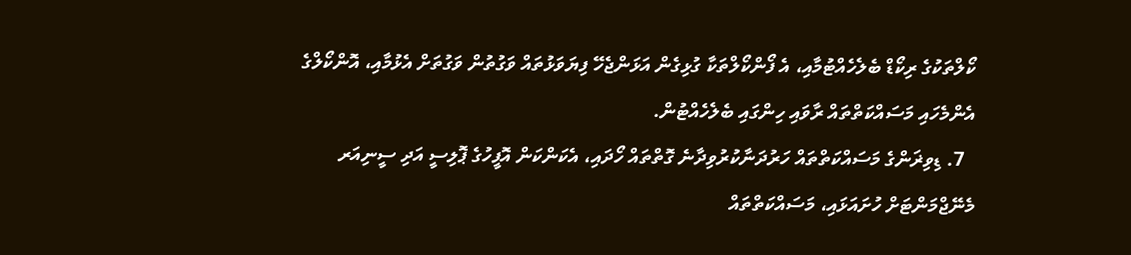ކޯލްތަކުގެ ރިކޯޑް ބެލެހެއްޓުމާއި، އެ ފޯންކޯލްތަކާ ގުޅިގެން އަޅަންޖެހޭ ފިޔަވަޅުތައް ވަގުތުން ވަގުތަށް އެޅުމާއި، އޮންކޯލްގެ އެންމެހައި މަސައްކަތްތައް ރާވައި ހިންގައި ބެލެހެއްޓުން.
  7. ޑިވިޜަންގެ މަސައްކަތްތައް ހަރުދަނާކުރުވިދާނެ ގޮތްތައް ހޯދައި، އެކަންކަން އޮފީހުގެ ޕޮލިސީ އަދި ސީނިއަރ މެނޭޖްމަންޓަށް ހުށައަޅައި، މަސައްކަތްތައް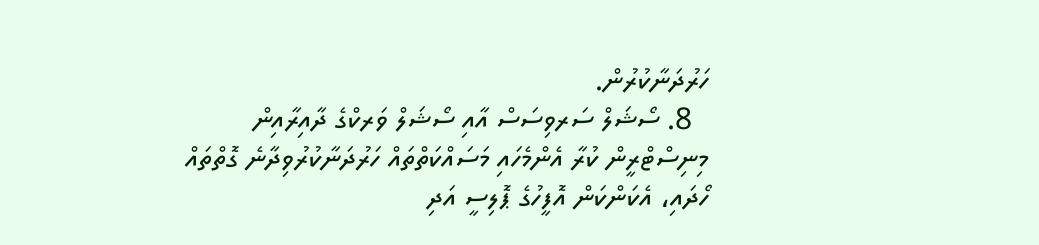ހަރުދަނާކުރުން.
  8. ސޯޝަލް ސަރވިސަސް އާއި ސޯޝަލް ވަރކްގެ ދާއިރާއިން މިނިސްޓްރީން ކުރާ އެންމެހައި މަސައްކަތްތައް ހަރުދަނާކުރުވިދާނެ ގޮތްތައް ހޯދައި، އެކަންކަން އޮފީހުގެ ޕޮލިސީ އަދި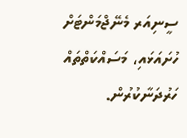ސީނިއަރ މެނޭޖްމަންޓަށް ހުށައަޅައި، މަސައްކަތްތައް ހަރުދަނާކުރުން.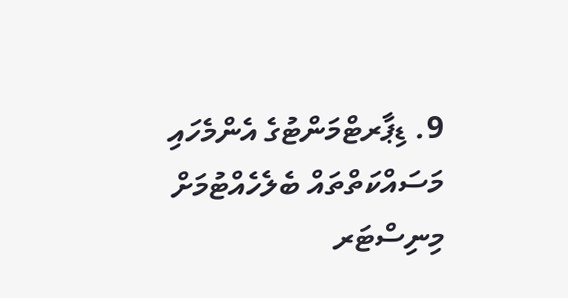9. ޑިޕާރޓްމަންޓުގެ އެންމެހައި މަސައްކަތްތައް ބެލެހެއްޓުމަށް މިނިސްޓަރ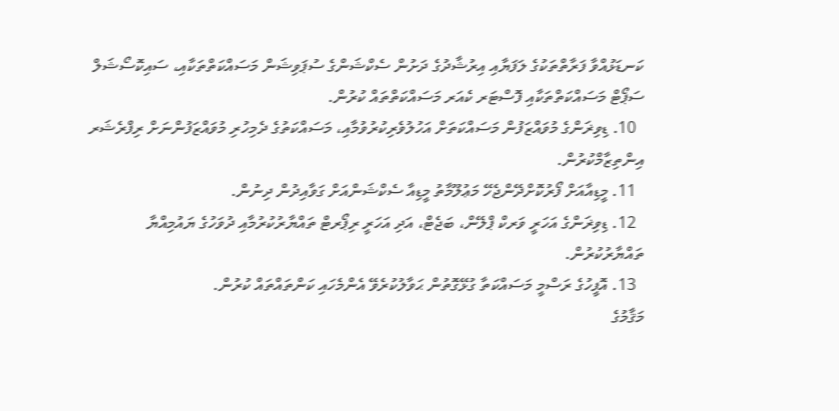ކަނޑަޅުއްވާ ފަރާތްތަކުގެ ލަފަޔާއި އިރުޝާދުގެ ދަށުން ސެކްޝަންގެ ސުޕަވިޝަން މަސައްކަތްތަކާއި، ސައިކޮސޯޝަލް ސަޕޯޓް މަސައްކަތްތަކާއި ފޮސްޓަރ ކެއަރ މަސައްކަތްތައް ކުރުން.
  10. ޑިވިޜަންގެ މުވައްޒަފުން މަސައްކަތަށް އަހުލުވެރިކުރުވުމާއި، މަސައްކަތުގެ ދެމިހުރި މުވައްޒަފުންނަށް ރިފްރެޝަރ އިންތިޒާމްކުރުން.
  11. މީޑިއާއަށް ފޯރުކޮށްދޭންޖެހޭ މަޢުލޫމާތު މީޑިއާ ސެކްޝަންއަށް ގަވާއިދުން ދިނުން.
  12. ޑިވިޜަންގެ އަހަރީ ވަރކް ޕްލޭން، ބަޖެޓް، އަދި އަހަރީ ރިޕޯރޓް ތައްޔާރުކުރުމާއި ދުވަހުގެ ޔައުމިއްޔާ ތައްޔާރުކުރުން.
  13. އޮފީހުގެ ރަސްމީ މަސައްކަތާ ގުޅޭގޮތުން ޙަވާލުކުރެވޭ އެންމެހައި ކަންތައްތައް ކުރުން.
މަޤާމުގެ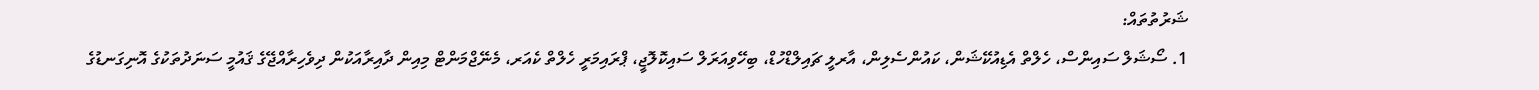ޝަރުތުތައް:
1. ސޯޝަލް ސައިންސް، ހެލްތް އެޑިއުކޭޝަން، ކައުންސެލިން، އާރލީ ޗައިލްޑްހުޑް، ބިހޭވިއަރަލް ސައިކޮލޮޖީ، ޕްރައިމަރީ ހެލްތް ކެއަރ، މެނޭޖްމަންޓް މިއިން ދާއިރާއަކުން ދިވެހިރާއްޖޭގެ ޤައުމީ ސަނަދުތަކުގެ އޮނިގަނޑުގެ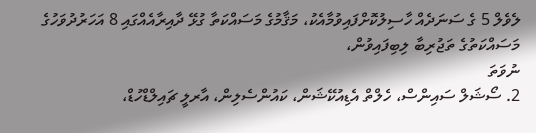ލެވެލް 5 ގެ ސަނަދެއް ހާސިލުކޮށްފައިވުމާއެކު، މަޤާމުގެ މަސައްކަތާ ގުޅޭ ދާއިރާއެއްގައި 8 އަހަރުދުވަހުގެ މަސައްކަތުގެ ތަޖުރިބާ ލިބިފައިވުން،
ނުވަތަ
2. ސޯޝަލް ސައިންސް، ހެލްތް އެޑިއުކޭޝަން، ކައުންސެލިން، އާރލީ ޗައިލްޑްހުޑް،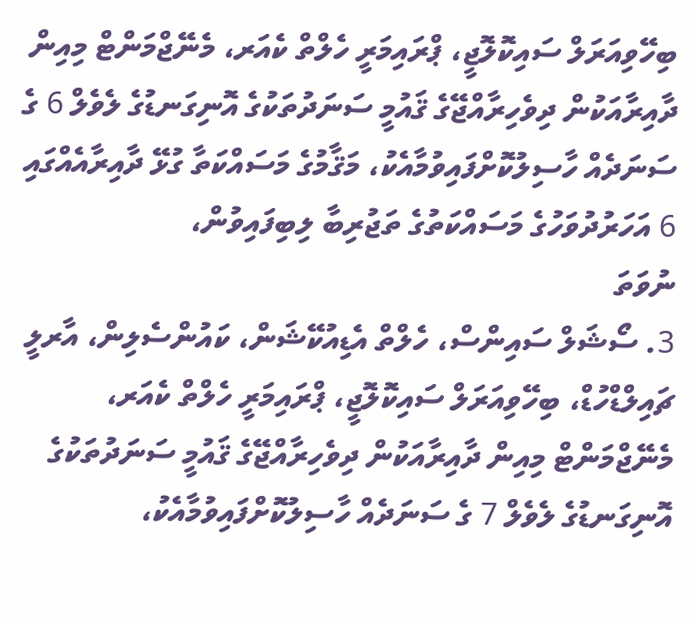ބިހޭވިއަރަލް ސައިކޮލޮޖީ، ޕްރައިމަރީ ހެލްތް ކެއަރ، މެނޭޖްމަންޓް މިއިން ދާއިރާއަކުން ދިވެހިރާއްޖޭގެ ޤައުމީ ސަނަދުތަކުގެ އޮނިގަނޑުގެ ލެވެލް 6 ގެ ސަނަދެއް ހާސިލުކޮށްފައިވުމާއެކު، މަޤާމުގެ މަސައްކަތާ ގުޅޭ ދާއިރާއެއްގައި 6 އަހަރުދުވަހުގެ މަސައްކަތުގެ ތަޖުރިބާ ލިބިފައިވުން،
ނުވަތަ
3. ސޯޝަލް ސައިންސް، ހެލްތް އެޑިއުކޭޝަން، ކައުންސެލިން، އާރލީ ޗައިލްޑްހުޑް، ބިހޭވިއަރަލް ސައިކޮލޮޖީ، ޕްރައިމަރީ ހެލްތް ކެއަރ، މެނޭޖްމަންޓް މިއިން ދާއިރާއަކުން ދިވެހިރާއްޖޭގެ ޤައުމީ ސަނަދުތަކުގެ އޮނިގަނޑުގެ ލެވެލް 7 ގެ ސަނަދެއް ހާސިލުކޮށްފައިވުމާއެކު،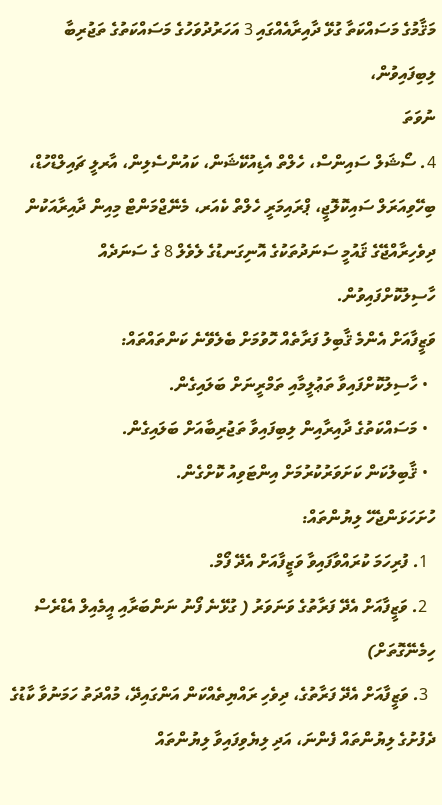މަޤާމުގެ މަސައްކަތާ ގުޅޭ ދާއިރާއެއްގައި 3 އަހަރުދުވަހުގެ މަސައްކަތުގެ ތަޖުރިބާ ލިބިފައިވުން،
ނުވަތަ
4. ސޯޝަލް ސައިންސް، ހެލްތް އެޑިއުކޭޝަން، ކައުންސެލިން، އާރލީ ޗައިލްޑްހުޑް، ބިހޭވިއަރަލް ސައިކޮލޮޖީ، ޕްރައިމަރީ ހެލްތް ކެއަރ، މެނޭޖްމަންޓް މިއިން ދާއިރާއަކުން ދިވެހިރާއްޖޭގެ ޤައުމީ ސަނަދުތަކުގެ އޮނިގަނޑުގެ ލެވެލް 8 ގެ ސަނަދެއް ހާސިލުކޮށްފައިވުން.
ވަޒީފާއަށް އެންމެ ޤާބިލު ފަރާތެއް ހޮވުމަށް ބެލެވޭނެ ކަންތައްތައް:
  • ހާސިލުކޮށްފައިވާ ތަޢުލީމާއި ތަމްރީނަށް ބަލައިގެން.
  • މަސައްކަތުގެ ދާއިރާއިން ލިބިފައިވާ ތަޖުރިބާއަށް ބަލައިގެން.
  • ޤާބިލުކަން ކަށަވަރުކުރުމަށް އިންޓަވިއު ކޮށްގެން.
ހުށަހަޅަންޖެހޭ ލިޔުންތައް:
  1. ފުރިހަމަ ކުރައްވާފައިވާ ވަޒީފާއަށް އެދޭ ފޯމް.
  2. ވަޒީފާއަށް އެދޭ ފަރާތުގެ ވަނަވަރު ( ގުޅޭނެ ފޯނު ނަންބަރާއި އީމެއިލް އެޑްރެސް ހިމެނޭގޮތަށް)
  3. ވަޒީފާއަށް އެދޭ ފަރާތުގެ، ދިވެހި ރައްޔިތެއްކަން އަންގައިދޭ، މުއްދަތު ހަމަނުވާ ކާޑުގެ ދެފުށުގެ ލިޔުންތައް ފެންނަ، އަދި ލިޔެވިފައިވާ ލިޔުންތައް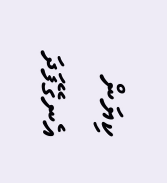ކިޔަން އެނގޭފަދަ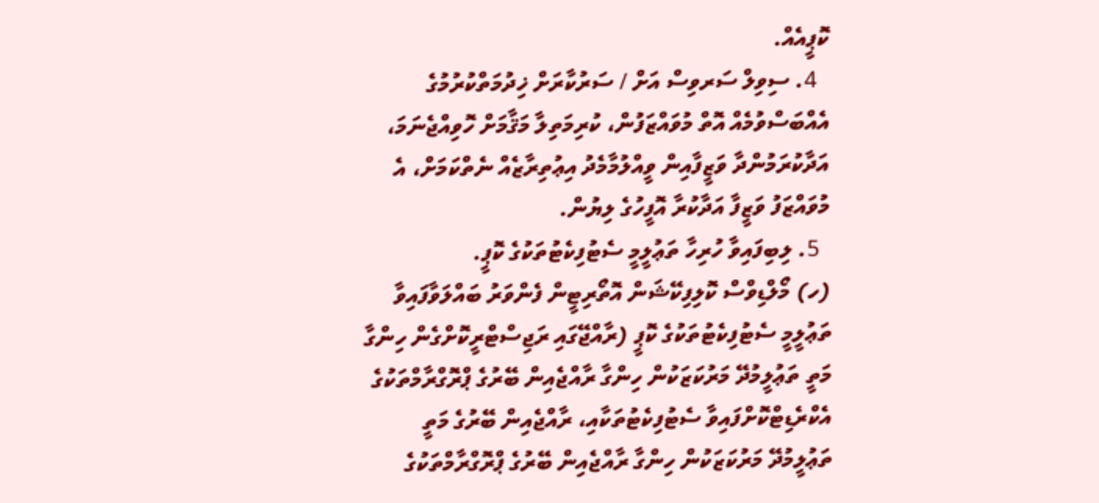ކޮޕީއެއް.
  4. ސިވިލް ސަރވިސް އަށް / ސަރުކާރަށް ޚިދުމަތްކުރުމުގެ އެއްބަސްވުމެއް އޮތް މުވައްޒަފުން، ކުރިމަތިލާ މަޤާމަށް ހޮވިއްޖެނަމަ، އަދާކުރަމުންދާ ވަޒީފާއިން ވީއްލުމާމެދު އިޢުތިރާޒެއް ނެތްކަމަށް، އެ މުވައްޒަފު ވަޒީފާ އަދާކުރާ އޮފީހުގެ ލިޔުން.
  5. ލިބިފައިވާ ހުރިހާ ތަޢުލީމީ ސެޓުފިކެޓުތަކުގެ ކޮޕީ.
(ހ) މޯލްޑިވްސް ކޮލިފިކޭޝަން އޮތޯރިޓީން ފެންވަރު ބައްލަވާފައިވާ ތަޢުލީމީ ސެޓުފިކެޓުތަކުގެ ކޮޕީ (ރާއްޖޭގައި ރަޖިސްޓްރީކޮށްގެން ހިންގާ މަތީ ތަޢުލީމުދޭ މަރުކަޒަކުން ހިންގާ ރާއްޖެއިން ބޭރުގެ ޕްރޮގްރާމްތަކުގެ އެކްރެޑިޓްކޮށްފައިވާ ސެޓުފިކެޓުތަކާއި، ރާއްޖެއިން ބޭރުގެ މަތީ ތަޢުލީމުދޭ މަރުކަޒަކުން ހިންގާ ރާއްޖެއިން ބޭރުގެ ޕްރޮގްރާމްތަކުގެ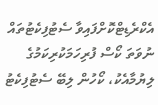އެކްރެޑިޓްކޮށްފައިވާ ސެޓުފިކެޓުތައް ނުވަތަ ކޯސް ފުރިހަމަކުރިކަމުގެ ލިޔުމާއެކު، ކޯހުން ލިބޭ ސެޓުފިކެޓު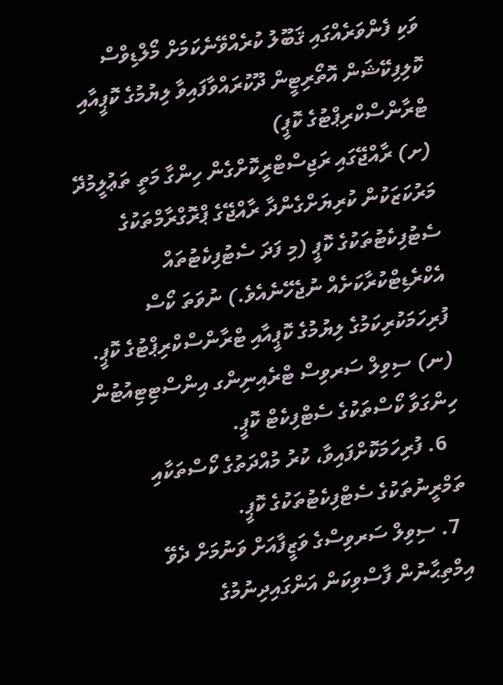ވަކި ފެންވަރެއްގައި ޤަބޫލު ކުރެއްވޭނެކަމަށް މޯލްޑިވްސް ކޮލިފިކޭޝަން އޮތޯރިޓީން ދޫކުރައްވާފައިވާ ލިޔުމުގެ ކޮޕީއާއި ޓްރާންސްކްރިޕްޓުގެ ކޮޕީ)
(ށ) ރާއްޖޭގައި ރަޖިސްޓްރީކޮށްގެން ހިންގާ މަތީ ތަޢުލީމުދޭ މަރުކަޒަކުން ކުރިޔަށްގެންދާ ރާއްޖޭގެ ޕްރޮގްރާމްތަކުގެ ސެޓުފިކެޓުތަކުގެ ކޮޕީ (މި ފަދަ ސެޓުފިކެޓުތައް އެކްރެޑިޓްކުރާކަށެއް ނުޖެހޭނެއެވެ.) ނުވަތަ ކޯސް ފުރިހަމަކުރިކަމުގެ ލިޔުމުގެ ކޮޕީއާއި ޓްރާންސްކްރިޕްޓުގެ ކޮޕީ.
(ނ) ސިވިލް ސަރވިސް ޓްރެއިނިންގ އިންސްޓިޓިއުޓުން ހިންގަވާ ކޯސްތަކުގެ ސެޓްފިކެޓް ކޮޕީ.
   6. ފުރިހަމަކޮށްފައިވާ، ކުރު މުއްދަތުގެ ކޯސްތަކާއި ތަމްރީނުތަކުގެ ސެޓްފިކެޓުތަކުގެ ކޮޕީ.
  7. ސިވިލް ސަރވިސްގެ ވަޒީފާއަށް ވަނުމަށް ދެވޭ އިމްތިޙާނުން ފާސްވިކަން އަންގައިދިނުމުގެ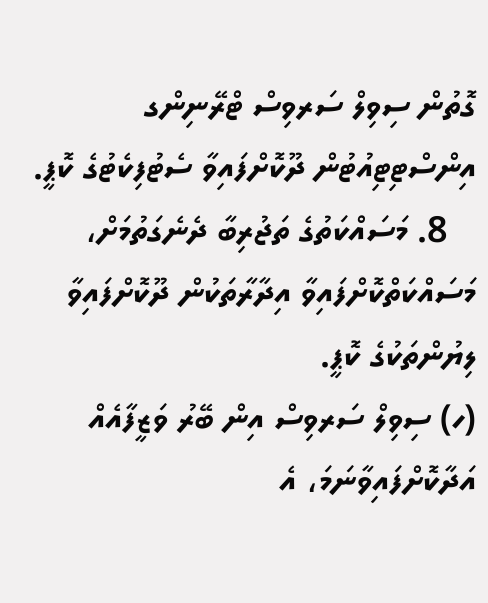ގޮތުން ސިވިލް ސަރވިސް ޓްރޭނިންގ އިންސްޓިޓިއުޓުން ދޫކޮށްފައިވާ ސެޓުފިކެޓުގެ ކޮޕީ.
   8. މަސައްކަތުގެ ތަޖުރިބާ ދެނެގަތުމަށް،  މަސައްކަތްކޮށްފައިވާ އިދާރާތަކުން ދޫކޮށްފައިވާ ލިޔުންތަކުގެ ކޮޕީ.
(ހ) ސިވިލް ސަރވިސް އިން ބޭރު ވަޒީފާއެއް އަދާކޮށްފައިވާނަމަ، އެ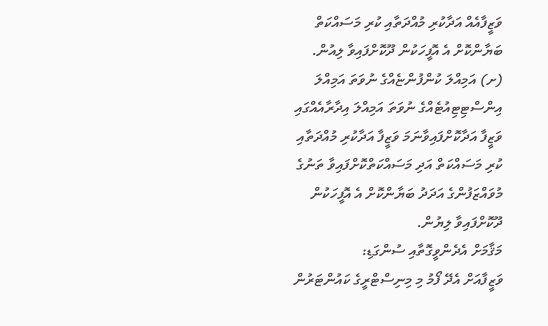ވަޒީފާއެއް އަދާކުރި މުއްދަތާއި ކުރި މަސައްކަތް ބަޔާންކޮށް އެ އޮފީހަކުން ދޫކޮށްފައިވާ ލިއުން.
(ށ) އަމިއްލަ ކުންފުންޏެއްގެ ނުވަތަ އަމިއްލަ އިންސްޓިޓިއުޓެއްގެ ނުވަތަ އަމިއްލަ އިދާރާއެއްގައި ވަޒީފާ އަދާކޮށްފައިވާނަމަ ވަޒީފާ އަދާކުރި މުއްދަތާއި ކުރި މަސައްކަތް އަދި މަސައްކަތްކޮށްފައިވާ ތަނުގެ މުވައްޒަފުންގެ އަދަދު ބަޔާންކޮށް އެ އޮފީހަކުން ދޫކޮށްފައިވާ ލިޔުން.
މަޤާމަށް އެދެންވީގޮތާއި ސުންގަޑި:
ވަޒީފާއަށް އެދޭ ފޯމު މި މިނިސްޓްރީގެ ކައުންޓަރުން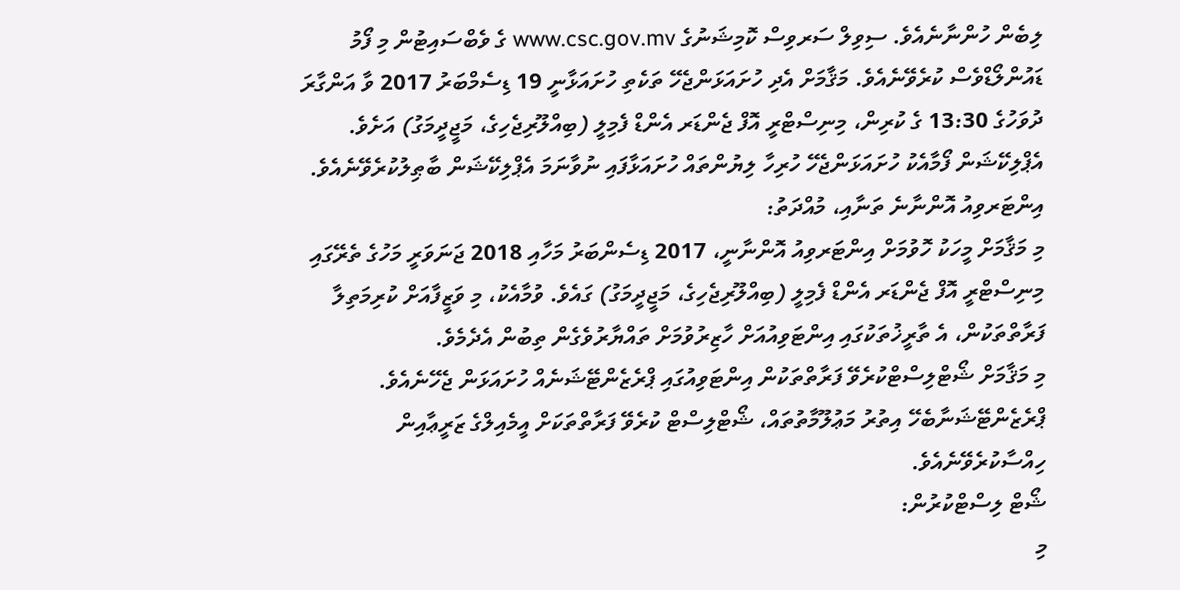ލިބެން ހުންނާނެއެވެ. ސިވިލް ސަރވިސް ކޮމިޝަނުގެ www.csc.gov.mv ގެ ވެބްސައިޓުން މި ފޯމު ޑައުންލޯޑްވެސް ކުރެވޭނެއެވެ. މަޤާމަށް އެދި ހުށައަޅަންޖެހޭ ތަކެތި ހުށައަޅާނީ 19 ޑިސެމްބަރު 2017 ވާ އަންގާރަ ދުވަހުގެ 13:30 ގެ ކުރިން، މިނިސްޓްރީ އޮފް ޖެންޑަރ އެންޑް ފެމިލީ (ބިއްލޫރިޖެހިގެ، މަޖީދީމަގު) އަށެވެ. އެޕްލިކޭޝަން ފޯމާއެކު ހުށައަޅަންޖެހޭ ހުރިހާ ލިޔުންތައް ހުށައަޅާފައި ނުވާނަމަ އެޕްލިކޭޝަން ބާޠިލުކުރެވޭނެއެވެ.
އިންޓަރވިއު އޮންނާނެ ތަނާއި، މުއްދަތު:
މި މަޤާމަށް މީހަކު ހޮވުމަށް އިންޓަރވިއު އޮންނާނީ، 2017 ޑިސެންބަރު މަހާއި 2018 ޖަނަވަރީ މަހުގެ ތެރޭގައި މިނިސްޓްރީ އޮފް ޖެންޑަރ އެންޑް ފެމިލީ (ބިއްލޫރިޖެހިގެ، މަޖީދީމަގު) ގައެވެ. ވުމާއެކު، މި ވަޒީފާއަށް ކުރިމަތިލާ ފަރާތްތަކުން، އެ ތާރީޚުތަކުގައި އިންޓަވިއުއަށް ހާޒިރުވުމަށް ތައްޔާރުވެގެން ތިބުން އެދެމެވެ.
މި މަޤާމަށް ޝޯޓްލިސްޓްކުރެވޭ ފަރާތްތަކުން އިންޓަވިއުގައި ޕްރެޒެންޓޭޝަނެއް ހުށައަޅަން ޖެހޭނެއެވެ. ޕްރެޒެންޓޭޝަނާބެހޭ އިތުރު މަޢުލޫމާތުތައް، ޝޯޓްލިސްޓް ކުރެވޭ ފަރާތްތަކަށް އީމެއިލްގެ ޒަރީޢާއިން ހިއްސާކުރެވޭނެއެވެ.
ޝޯޓް ލިސްޓްކުރުން:
މި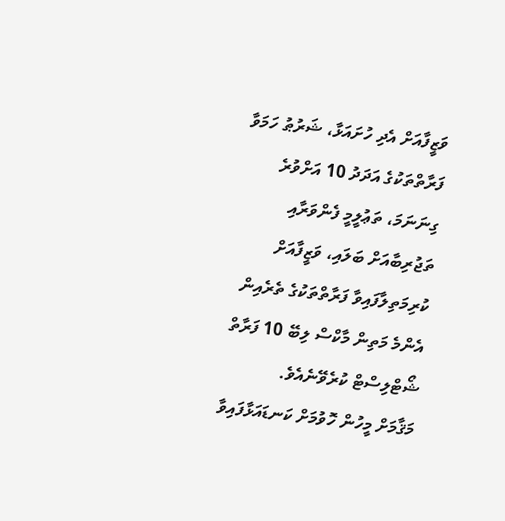ވަޒީފާއަށް އެދި ހުށައަޅާ، ޝަރުޠު ހަމަވާ ފަރާތްތަކުގެ އަދަދު 10 އަށްވުރެ ގިނަނަމަ، ތަޢުލީމީ ފެންވަރާއި ތަޖުރިބާއަށް ބަލައި، ވަޒީފާއަށް ކުރިމަތިލާފައިވާ ފަރާތްތަކުގެ ތެރެއިން އެންމެ މަތިން މާކްސް ލިބޭ 10 ފަރާތް ޝޯޓްލިސްޓް ކުރެވޭނެއެވެ.
މަޤާމަށް މީހުން ހޮވުމަށް ކަނޑައަޅާފައިވާ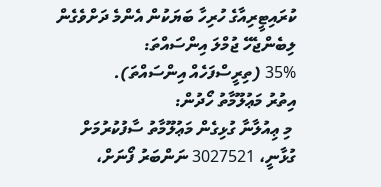ކުރައިޓީރިއާގެ ހުރިހާ ބަޔަކުން އެންމެ ދަށްވެގެން ލިބެންޖެހޭ ޖުމްލަ އިންސައްތަ:
35% (ތިރީސްފަހެއް އިންސައްތަ).
އިތުރު މަޢުލޫމާތު ހޯދުން:
 މި ޢިއުލާނާ ގުޅިގެން މަޢުލޫމާތު ސާފުކުރުމަށް ގުޅާނީ، 3027521 ނަންބަރު ފޯނަށް،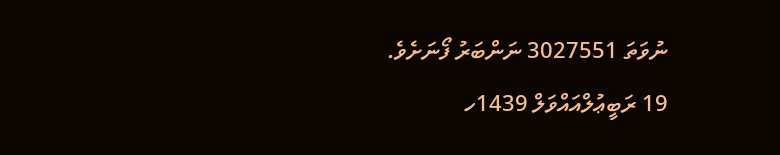ނުވަތަ 3027551 ނަންބަރު ފޯނަށެވެ.
19 ރަބީޢުލްއައްވަލް 1439ހ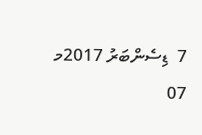7  ޑިސެންބަރު 2017މ
07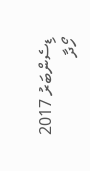ޑިސެންބަރު 2017
ހޯދާ